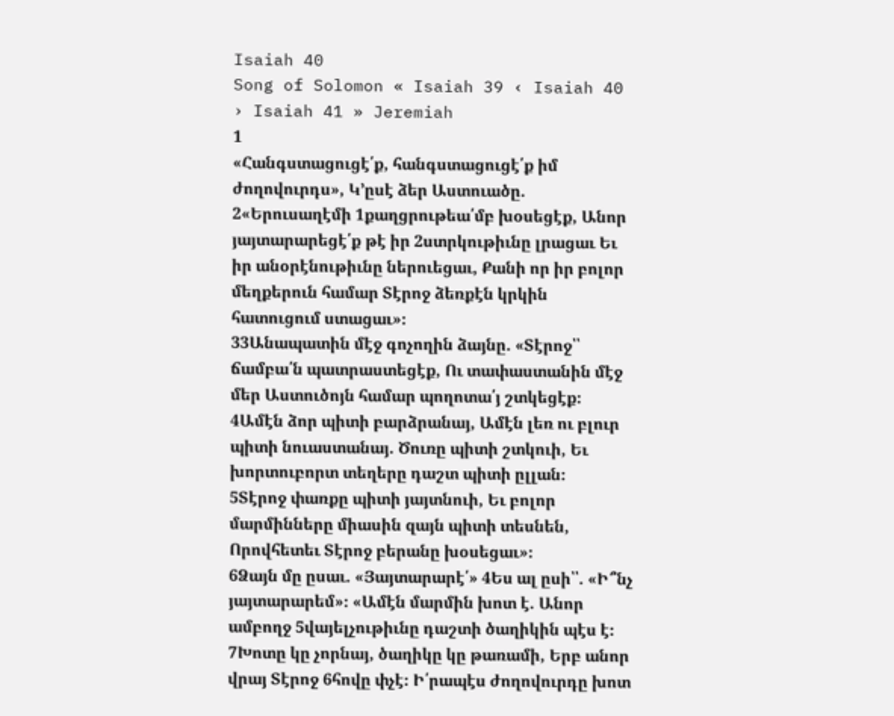Isaiah 40
Song of Solomon « Isaiah 39 ‹ Isaiah 40 › Isaiah 41 » Jeremiah
1
«Հանգստացուցէ՛ք, հանգստացուցէ՛ք իմ ժողովուրդս», Կ’ըսէ ձեր Աստուածը.
2«Երուսաղէմի 1քաղցրութեա՛մբ խօսեցէք, Անոր յայտարարեցէ՛ք թէ իր 2ստրկութիւնը լրացաւ Եւ իր անօրէնութիւնը ներուեցաւ, Քանի որ իր բոլոր մեղքերուն համար Տէրոջ ձեռքէն կրկին հատուցում ստացաւ»։
33Անապատին մէջ գոչողին ձայնը. «Տէրոջ՝՝ ճամբա՛ն պատրաստեցէք, Ու տափաստանին մէջ մեր Աստուծոյն համար պողոտա՛յ շտկեցէք։
4Ամէն ձոր պիտի բարձրանայ, Ամէն լեռ ու բլուր պիտի նուաստանայ. Ծուռը պիտի շտկուի, Եւ խորտուբորտ տեղերը դաշտ պիտի ըլլան։
5Տէրոջ փառքը պիտի յայտնուի, Եւ բոլոր մարմինները միասին զայն պիտի տեսնեն, Որովհետեւ Տէրոջ բերանը խօսեցաւ»։
6Ձայն մը ըսաւ. «Յայտարարէ՛» 4Ես ալ ըսի՝՝. «Ի՞նչ յայտարարեմ»։ «Ամէն մարմին խոտ է. Անոր ամբողջ 5վայելչութիւնը դաշտի ծաղիկին պէս է։
7Խոտը կը չորնայ, ծաղիկը կը թառամի, Երբ անոր վրայ Տէրոջ 6հովը փչէ։ Ի՛րապէս ժողովուրդը խոտ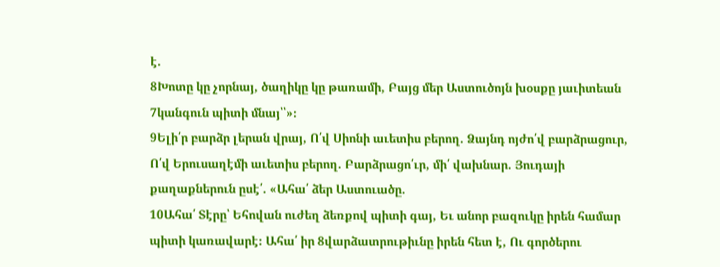է.
8Խոտը կը չորնայ, ծաղիկը կը թառամի, Բայց մեր Աստուծոյն խօսքը յաւիտեան 7կանգուն պիտի մնայ՝՝»։
9Ելի՛ր բարձր լերան վրայ, Ո՛վ Սիոնի աւետիս բերող. Ձայնդ ոյժո՛վ բարձրացուր, Ո՛վ Երուսաղէմի աւետիս բերող. Բարձրացո՛ւր, մի՛ վախնար. Յուդայի քաղաքներուն ըսէ՛. «Ահա՛ ձեր Աստուածը.
10Ահա՛ Տէրը՝ Եհովան ուժեղ ձեռքով պիտի գայ, Եւ անոր բազուկը իրեն համար պիտի կառավարէ։ Ահա՛ իր 8վարձատրութիւնը իրեն հետ է, Ու գործերու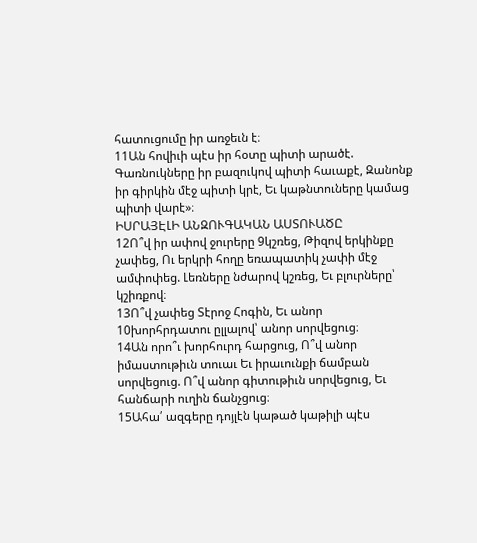հատուցումը իր առջեւն է։
11Ան հովիւի պէս իր հօտը պիտի արածէ. Գառնուկները իր բազուկով պիտի հաւաքէ, Զանոնք իր գիրկին մէջ պիտի կրէ, Եւ կաթնտուները կամաց պիտի վարէ»։
ԻՍՐԱՅԷԼԻ ԱՆԶՈՒԳԱԿԱՆ ԱՍՏՈՒԱԾԸ
12Ո՞վ իր ափով ջուրերը 9կշռեց, Թիզով երկինքը չափեց, Ու երկրի հողը եռապատիկ չափի մէջ ամփոփեց. Լեռները նժարով կշռեց, Եւ բլուրները՝ կշիռքով։
13Ո՞վ չափեց Տէրոջ Հոգին, Եւ անոր 10խորհրդատու ըլլալով՝ անոր սորվեցուց։
14Ան որո՞ւ խորհուրդ հարցուց, Ո՞վ անոր իմաստութիւն տուաւ Եւ իրաւունքի ճամբան սորվեցուց. Ո՞վ անոր գիտութիւն սորվեցուց, Եւ հանճարի ուղին ճանչցուց։
15Ահա՛ ազգերը դոյլէն կաթած կաթիլի պէս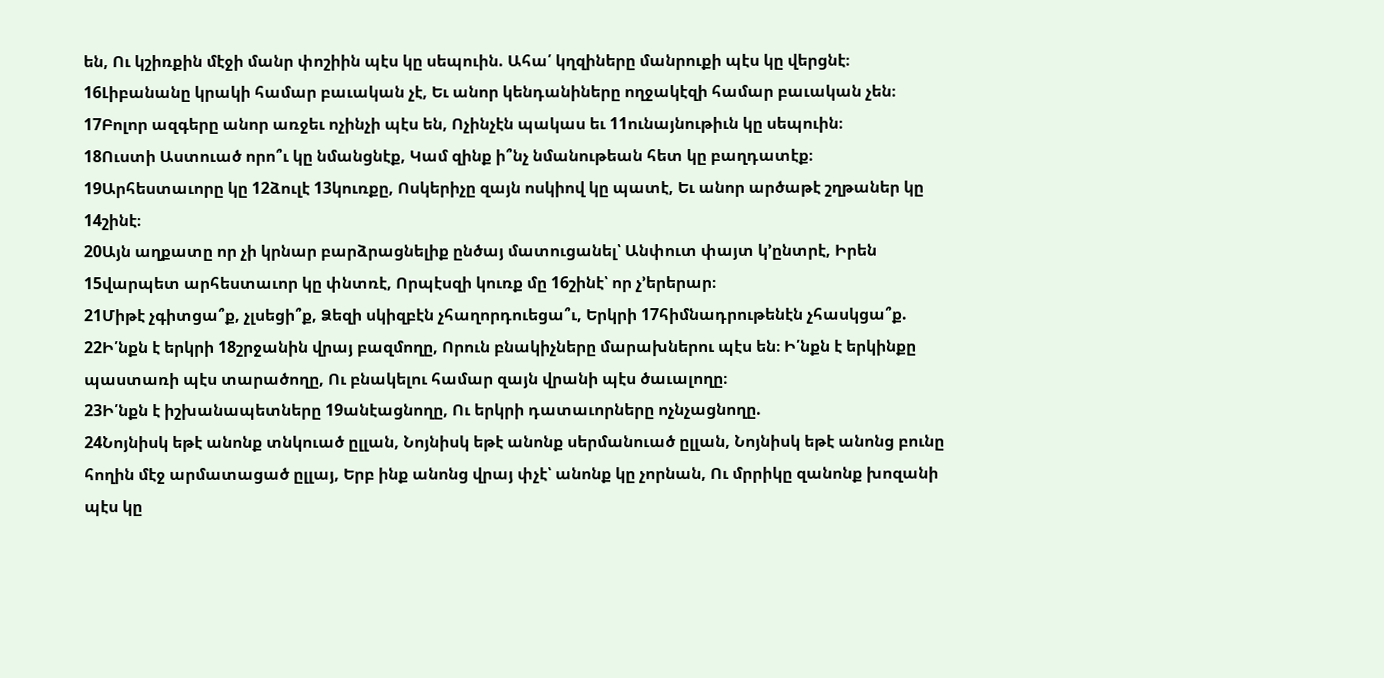են, Ու կշիռքին մէջի մանր փոշիին պէս կը սեպուին. Ահա՛ կղզիները մանրուքի պէս կը վերցնէ։
16Լիբանանը կրակի համար բաւական չէ, Եւ անոր կենդանիները ողջակէզի համար բաւական չեն։
17Բոլոր ազգերը անոր առջեւ ոչինչի պէս են, Ոչինչէն պակաս եւ 11ունայնութիւն կը սեպուին։
18Ուստի Աստուած որո՞ւ կը նմանցնէք, Կամ զինք ի՞նչ նմանութեան հետ կը բաղդատէք։
19Արհեստաւորը կը 12ձուլէ 13կուռքը, Ոսկերիչը զայն ոսկիով կը պատէ, Եւ անոր արծաթէ շղթաներ կը 14շինէ։
20Այն աղքատը որ չի կրնար բարձրացնելիք ընծայ մատուցանել՝ Անփուտ փայտ կ’ընտրէ, Իրեն 15վարպետ արհեստաւոր կը փնտռէ, Որպէսզի կուռք մը 16շինէ՝ որ չ’երերար։
21Միթէ չգիտցա՞ք, չլսեցի՞ք, Ձեզի սկիզբէն չհաղորդուեցա՞ւ, Երկրի 17հիմնադրութենէն չհասկցա՞ք.
22Ի՛նքն է երկրի 18շրջանին վրայ բազմողը, Որուն բնակիչները մարախներու պէս են։ Ի՛նքն է երկինքը պաստառի պէս տարածողը, Ու բնակելու համար զայն վրանի պէս ծաւալողը։
23Ի՛նքն է իշխանապետները 19անէացնողը, Ու երկրի դատաւորները ոչնչացնողը.
24Նոյնիսկ եթէ անոնք տնկուած ըլլան, Նոյնիսկ եթէ անոնք սերմանուած ըլլան, Նոյնիսկ եթէ անոնց բունը հողին մէջ արմատացած ըլլայ, Երբ ինք անոնց վրայ փչէ՝ անոնք կը չորնան, Ու մրրիկը զանոնք խոզանի պէս կը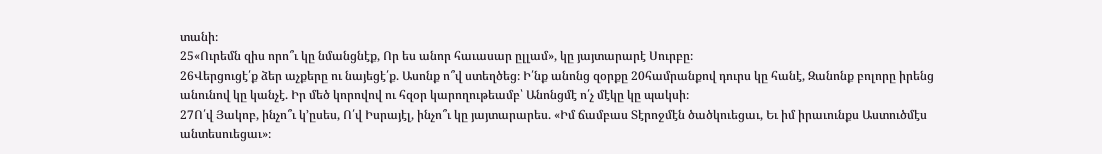տանի։
25«Ուրեմն զիս որո՞ւ կը նմանցնէք, Որ ես անոր հաւասար ըլլամ», կը յայտարարէ Սուրբը։
26Վերցուցէ՛ք ձեր աչքերը ու նայեցէ՛ք. Ասոնք ո՞վ ստեղծեց։ Ի՛նք անոնց զօրքը 20համրանքով դուրս կը հանէ, Զանոնք բոլորը իրենց անունով կը կանչէ. Իր մեծ կորովով ու հզօր կարողութեամբ՝ Անոնցմէ ո՛չ մէկը կը պակսի։
27Ո՛վ Յակոբ, ինչո՞ւ կ’ըսես, Ո՛վ Իսրայէլ, ինչո՞ւ կը յայտարարես. «Իմ ճամբաս Տէրոջմէն ծածկուեցաւ, Եւ իմ իրաւունքս Աստուծմէս անտեսուեցաւ»։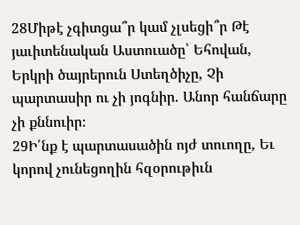28Միթէ չգիտցա՞ր կամ չլսեցի՞ր Թէ յաւիտենական Աստուածը՝ Եհովան, Երկրի ծայրերուն Ստեղծիչը, Չի պարտասիր ու չի յոգնիր. Անոր հանճարը չի քննուիր։
29Ի՛նք է պարտասածին ոյժ տուողը, Եւ կորով չունեցողին հզօրութիւն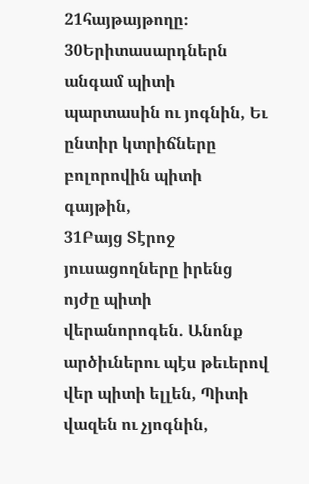21հայթայթողը։
30Երիտասարդներն անգամ պիտի պարտասին ու յոգնին, Եւ ընտիր կտրիճները բոլորովին պիտի գայթին,
31Բայց Տէրոջ յուսացողները իրենց ոյժը պիտի վերանորոգեն. Անոնք արծիւներու պէս թեւերով վեր պիտի ելլեն, Պիտի վազեն ու չյոգնին,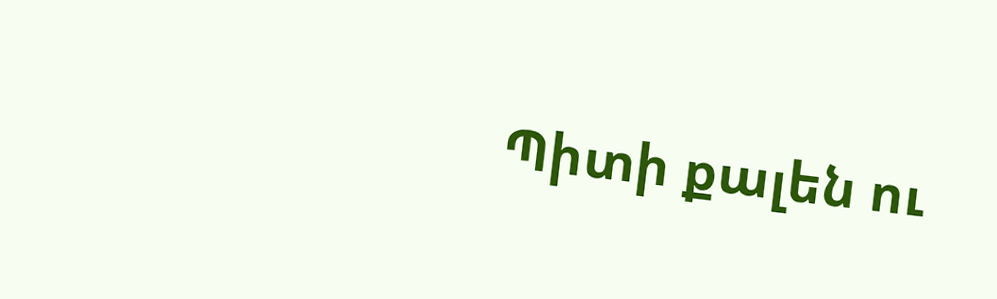Պիտի քալեն ու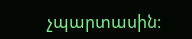չպարտասին։